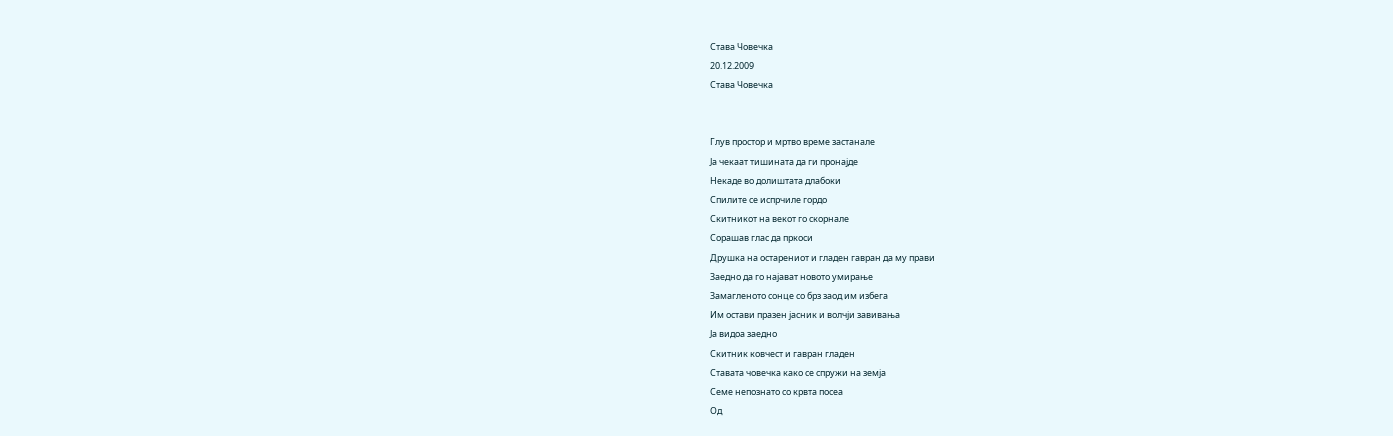Става Човечка
20.12.2009
Става Човечка


Глув простор и мртво време застанале
Ја чекаат тишината да ги пронајде
Некаде во долиштата длабоки
Спилите се испрчиле гордо
Скитникот на векот го скорнале
Сорашав глас да пркоси
Друшка на остарениот и гладен гавран да му прави
Заедно да го најават новото умирање
Замагленото сонце со брз заод им избега
Им остави празен јасник и волчји завивања
Ја видоа заедно
Скитник ковчест и гавран гладен
Ставата човечка како се спружи на земја
Семе непознато со крвта посеа
Од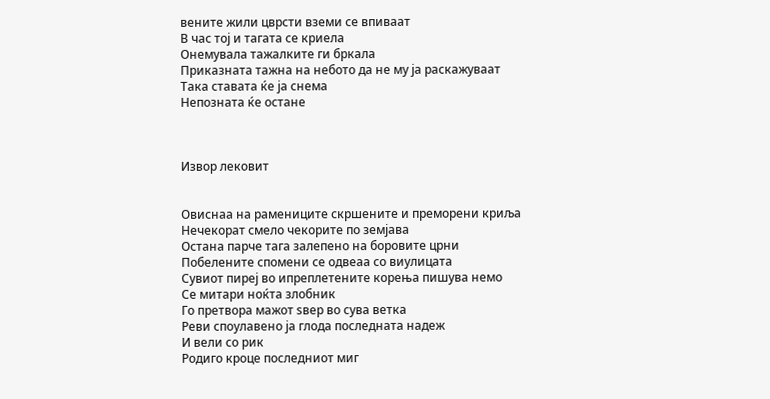вените жили цврсти вземи се впиваат
В час тој и тагата се криела
Онемувала тажалките ги бркала
Приказната тажна на небото да не му ја раскажуваат
Така ставата ќе ја снема
Непозната ќе остане



Извор лековит


Овиснаа на рамениците скршените и преморени криља
Нечекорат смело чекорите по земјава
Остана парче тага залепено на боровите црни
Побелените спомени се одвеаа со виулицата
Сувиот пиреј во ипреплетените корења пишува немо
Се митари ноќта злобник
Го претвора мажот ѕвер во сува ветка
Реви споулавено ја глода последната надеж
И вели со рик
Родиго кроце последниот миг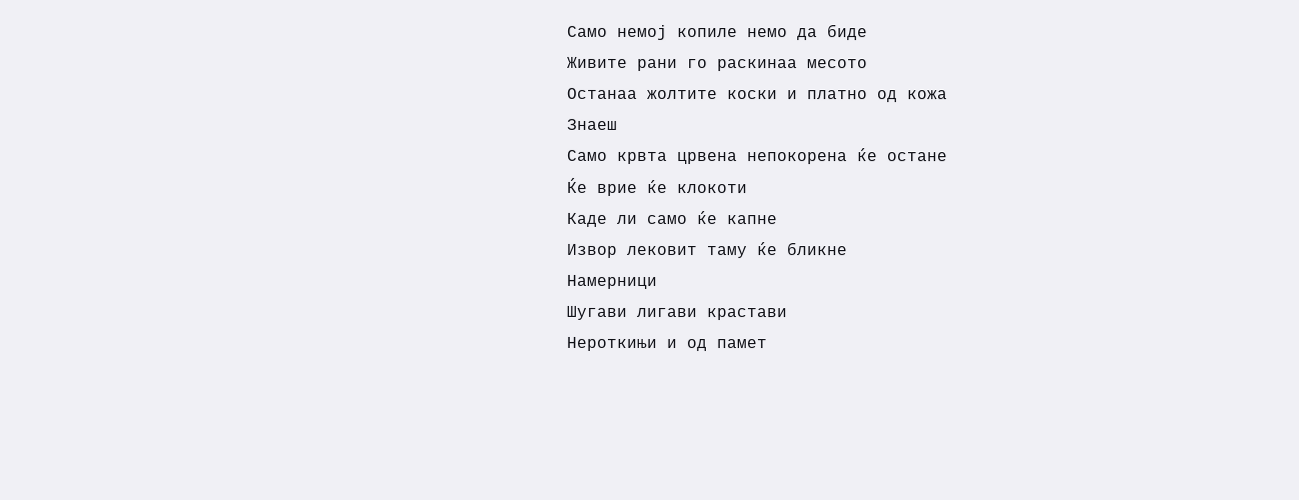Само немој копиле немо да биде
Живите рани го раскинаа месото
Останаа жолтите коски и платно од кожа
Знаеш
Само крвта црвена непокорена ќе остане
Ќе врие ќе клокоти
Каде ли само ќе капне
Извор лековит таму ќе бликне
Намерници
Шугави лигави крастави
Нероткињи и од памет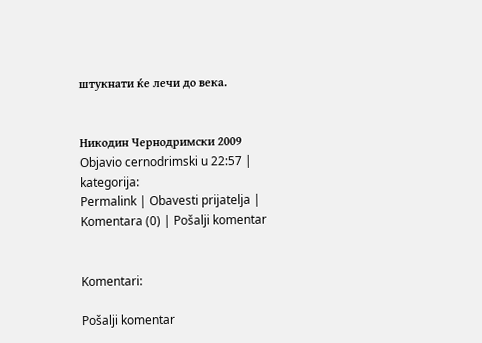штукнати ќе лечи до века.


Никодин Чернодримски 2009
Objavio cernodrimski u 22:57 | kategorija:
Permalink | Obavesti prijatelja | Komentara (0) | Pošalji komentar


Komentari:

Pošalji komentar